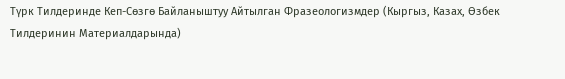Түрк Тилдеринде Кеп-Сөзгө Байланыштуу Айтылган Фразеологизмдер (Кыргыз, Казах, Өзбек Тилдеринин Материалдарында)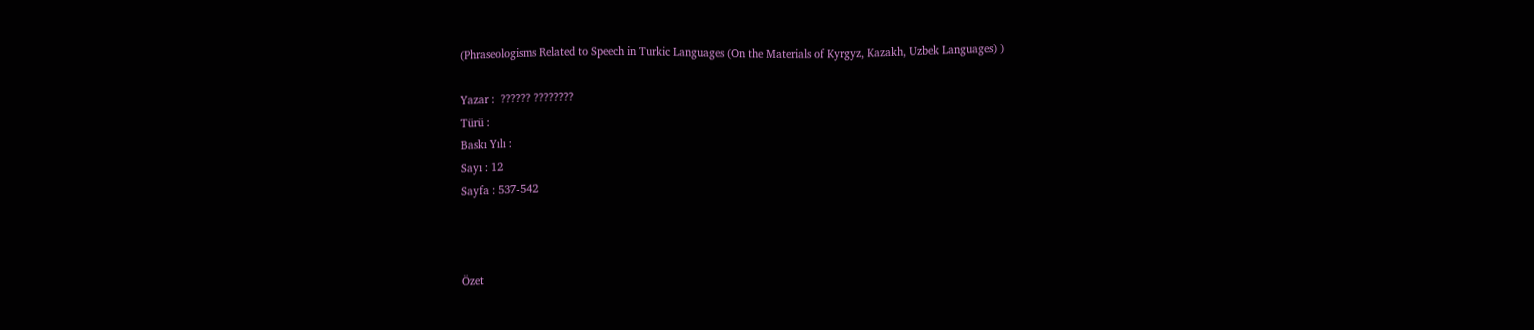(Phraseologisms Related to Speech in Turkic Languages (On the Materials of Kyrgyz, Kazakh, Uzbek Languages) )

Yazar :  ?????? ????????
Türü :
Baskı Yılı :
Sayı : 12
Sayfa : 537-542



Özet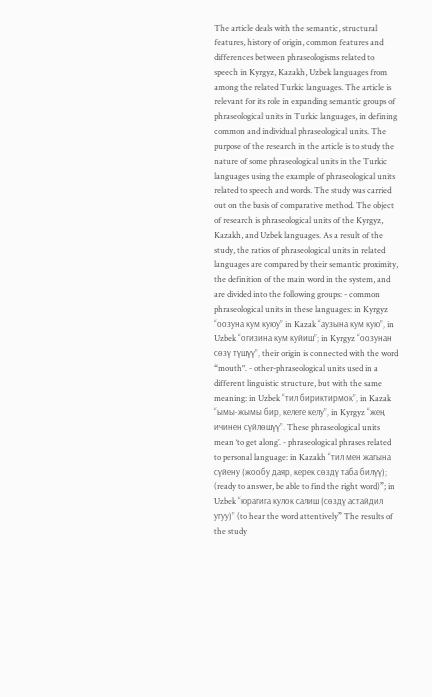The article deals with the semantic, structural features, history of origin, common features and differences between phraseologisms related to speech in Kyrgyz, Kazakh, Uzbek languages from among the related Turkic languages. The article is relevant for its role in expanding semantic groups of phraseological units in Turkic languages, in defining common and individual phraseological units. The purpose of the research in the article is to study the nature of some phraseological units in the Turkic languages using the example of phraseological units related to speech and words. The study was carried out on the basis of comparative method. The object of research is phraseological units of the Kyrgyz, Kazakh, and Uzbek languages. As a result of the study, the ratios of phraseological units in related languages are compared by their semantic proximity, the definition of the main word in the system, and are divided into the following groups: - common phraseological units in these languages: in Kyrgyz “оозуна кум куюу” in Kazak “аузына кум кую”, in Uzbek “огизина кум куйиш”; in Kyrgyz “оозунан сөзү түшүү”, their origin is connected with the word “mouth". - other-phraseological units used in a different linguistic structure, but with the same meaning: in Uzbek “тил бириктирмок”, in Kazak “ымы-жымы бир, келеге келу”, in Kyrgyz “жең ичинен сүйлөшүү”. These phraseological units mean ‘to get along’. - phraseological phrases related to personal language: in Kazakh “тил мен жагына сүйену (жообу даяр, керек сөздү таба билүү); (ready to answer, be able to find the right word)”; in Uzbek “юрагига кулок салиш (сөздү астайдил угуу)” (to hear the word attentively” The results of the study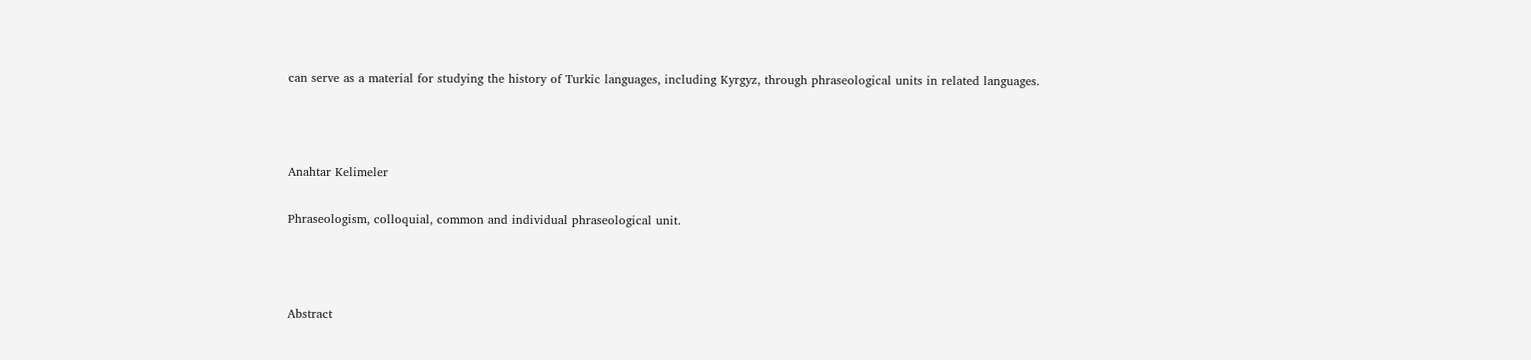can serve as a material for studying the history of Turkic languages, including Kyrgyz, through phraseological units in related languages.



Anahtar Kelimeler

Phraseologism, colloquial, common and individual phraseological unit.



Abstract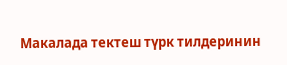Макалада тектеш түрк тилдеринин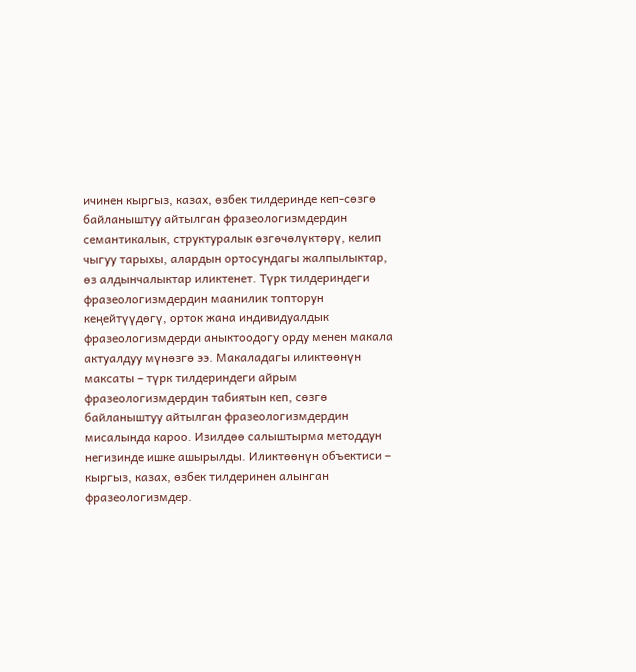ичинен кыргыз, казах, өзбек тилдеринде кеп-сөзгө байланыштуу айтылган фразеологизмдердин семантикалык, структуралык өзгөчөлүктөрү, келип чыгуу тарыхы, алардын ортосундагы жалпылыктар, өз алдынчалыктар иликтенет. Түрк тилдериндеги фразеологизмдердин маанилик топторун кеңейтүүдөгү, орток жана индивидуалдык фразеологизмдерди аныктоодогу орду менен макала актуалдуу мүнөзгө ээ. Макаладагы иликтөөнүн максаты – түрк тилдериндеги айрым фразеологизмдердин табиятын кеп, сөзгө байланыштуу айтылган фразеологизмдердин мисалында кароо. Изилдөө салыштырма методдун негизинде ишке ашырылды. Иликтөөнүн объектиси – кыргыз, казах, өзбек тилдеринен алынган фразеологизмдер.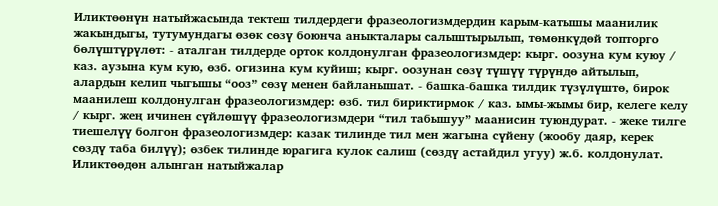Иликтөөнүн натыйжасында тектеш тилдердеги фразеологизмдердин карым-катышы маанилик жакындыгы, тутумундагы өзөк сөзү боюнча аныкталары салыштырылып, төмөнкүдөй топторго бөлүштүрүлөт: - аталган тилдерде орток колдонулган фразеологизмдер: кырг. оозуна кум куюу / каз. аузына кум кую, өзб. огизина кум куйиш; кырг. оозунан сөзү түшүү түрүндө айтылып, алардын келип чыгышы “ооз” сөзү менен байланышат. - башка-башка тилдик түзүлүштө, бирок маанилеш колдонулган фразеологизмдер: өзб. тил бириктирмок / каз. ымы-жымы бир, келеге келу / кырг. жең ичинен сүйлөшүү фразеологизмдери “тил табышуу” маанисин туюндурат. - жеке тилге тиешелүү болгон фразеологизмдер: казак тилинде тил мен жагына сүйену (жообу даяр, керек сөздү таба билүү); өзбек тилинде юрагига кулок салиш (сөздү астайдил угуу) ж.б. колдонулат. Иликтөөдөн алынган натыйжалар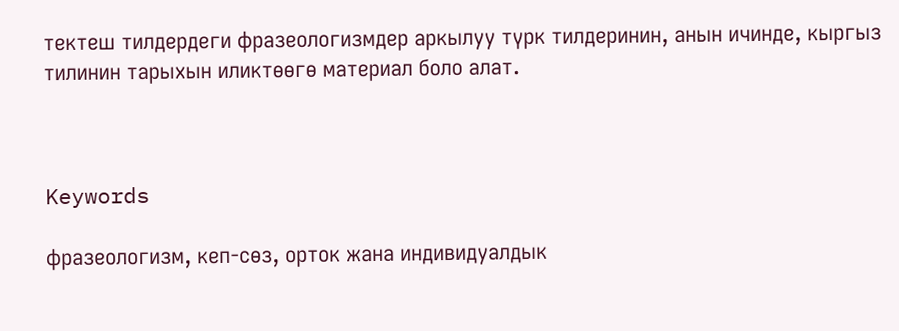тектеш тилдердеги фразеологизмдер аркылуу түрк тилдеринин, анын ичинде, кыргыз тилинин тарыхын иликтөөгө материал боло алат.



Keywords

фразеологизм, кеп-сөз, орток жана индивидуалдык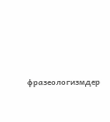фразеологизмдер